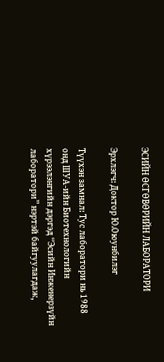ЭСИЙН ӨСГӨВӨРИЙН ЛАБОРАТОРИ

Эрхлэгч: Доктор Ю.Оюунбилэг

Түүхэн замнал: Тус лаборатори нь 1988 онд ШУА-ийн Биотехнологийн хүрээлэнгийн дэргэд “Эсийн Инженерзүйн лаборатори” нэртэй байгуулагдаж,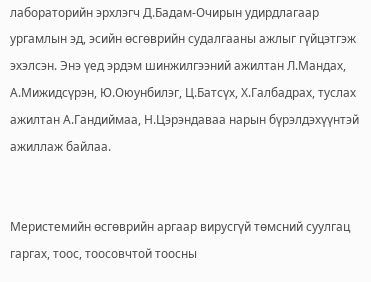лабораторийн эрхлэгч Д.Бадам-Очирын удирдлагаар ургамлын эд, эсийн өсгөврийн судалгааны ажлыг гүйцэтгэж эхэлсэн. Энэ үед эрдэм шинжилгээний ажилтан Л.Мандах, А.Мижидсүрэн, Ю.Оюунбилэг, Ц.Батсүх, Х.Галбадрах, туслах ажилтан А.Гандиймаа, Н.Цэрэндаваа нарын бүрэлдэхүүнтэй ажиллаж байлаа.


Меристемийн өсгөврийн аргаар вирусгүй төмсний суулгац гаргах, тоос, тоосовчтой тоосны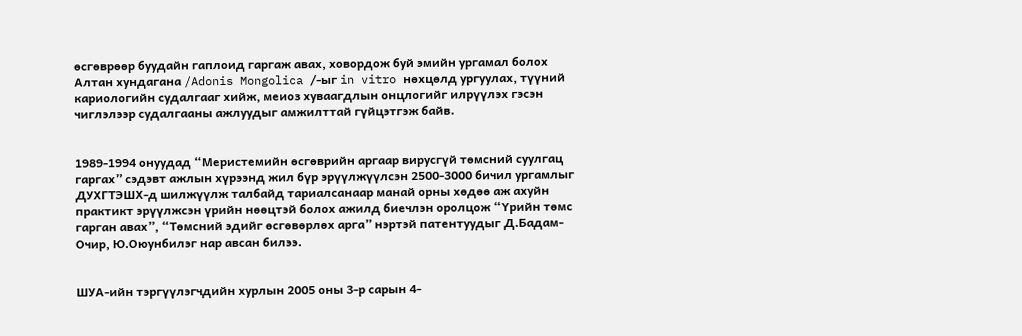өсгөврөөр буудайн гаплоид гаргаж авах, ховордож буй эмийн ургамал болох Алтан хундагана /Adonis Mongolica /-ыг in vitro нөхцөлд ургуулах, түүний кариологийн судалгааг хийж, меиоз хуваагдлын онцлогийг илрүүлэх гэсэн чиглэлээр судалгааны ажлуудыг амжилттай гүйцэтгэж байв.


1989-1994 онуудад “Меристемийн өсгөврийн аргаар вирусгүй төмсний суулгац гаргах” сэдэвт ажлын хүрээнд жил бүр эрүүлжүүлсэн 2500-3000 бичил ургамлыг ДУХГТЭШХ-д шилжүүлж талбайд тариалсанаар манай орны хөдөө аж ахуйн практикт эрүүлжсэн үрийн нөөцтэй болох ажилд биечлэн оролцож “Үрийн төмс гарган авах”, “Төмсний эдийг өсгөвөрлөх арга” нэртэй патентуудыг Д.Бадам-Очир, Ю.Оюунбилэг нар авсан билээ.


ШУА-ийн тэргүүлэгчдийн хурлын 2005 оны 3-р сарын 4-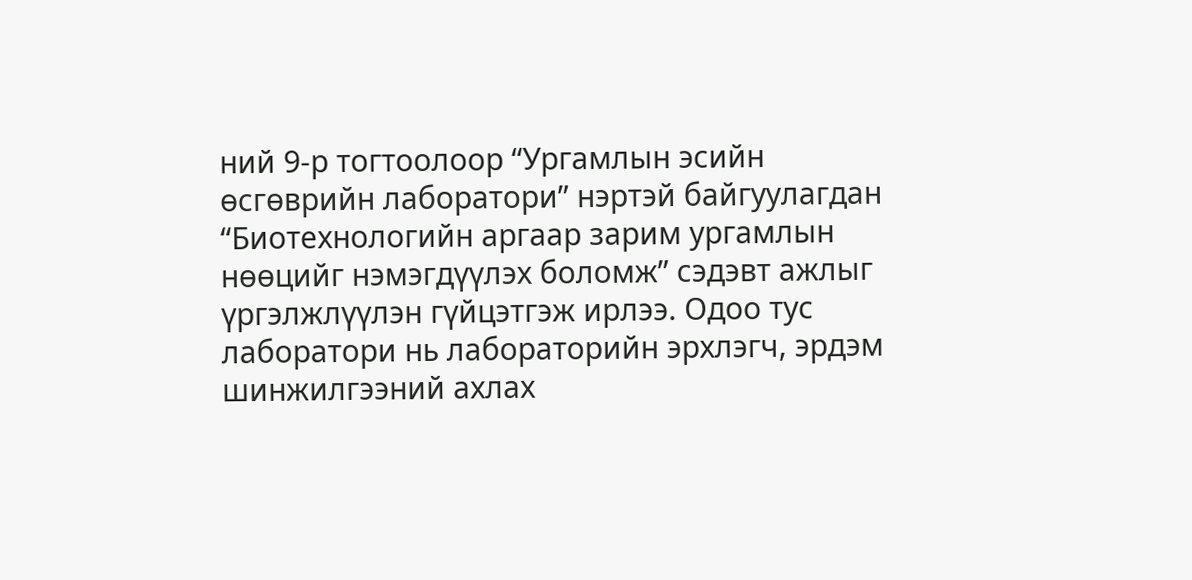ний 9-р тогтоолоор “Ургамлын эсийн өсгөврийн лаборатори” нэртэй байгуулагдан “Биотехнологийн аргаар зарим ургамлын нөөцийг нэмэгдүүлэх боломж” сэдэвт ажлыг үргэлжлүүлэн гүйцэтгэж ирлээ. Одоо тус лаборатори нь лабораторийн эрхлэгч, эрдэм шинжилгээний ахлах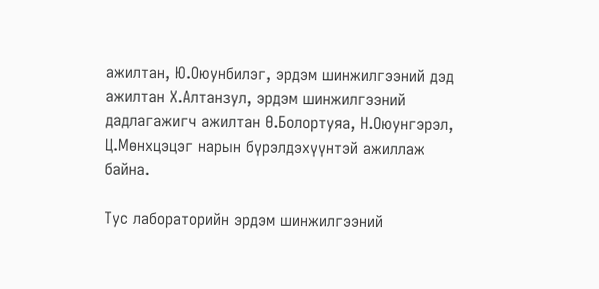ажилтан, Ю.Оюунбилэг, эрдэм шинжилгээний дэд ажилтан Х.Алтанзул, эрдэм шинжилгээний дадлагажигч ажилтан Ө.Болортуяа, Н.Оюунгэрэл, Ц.Мөнхцэцэг нарын бүрэлдэхүүнтэй ажиллаж байна.

Тус лабораторийн эрдэм шинжилгээний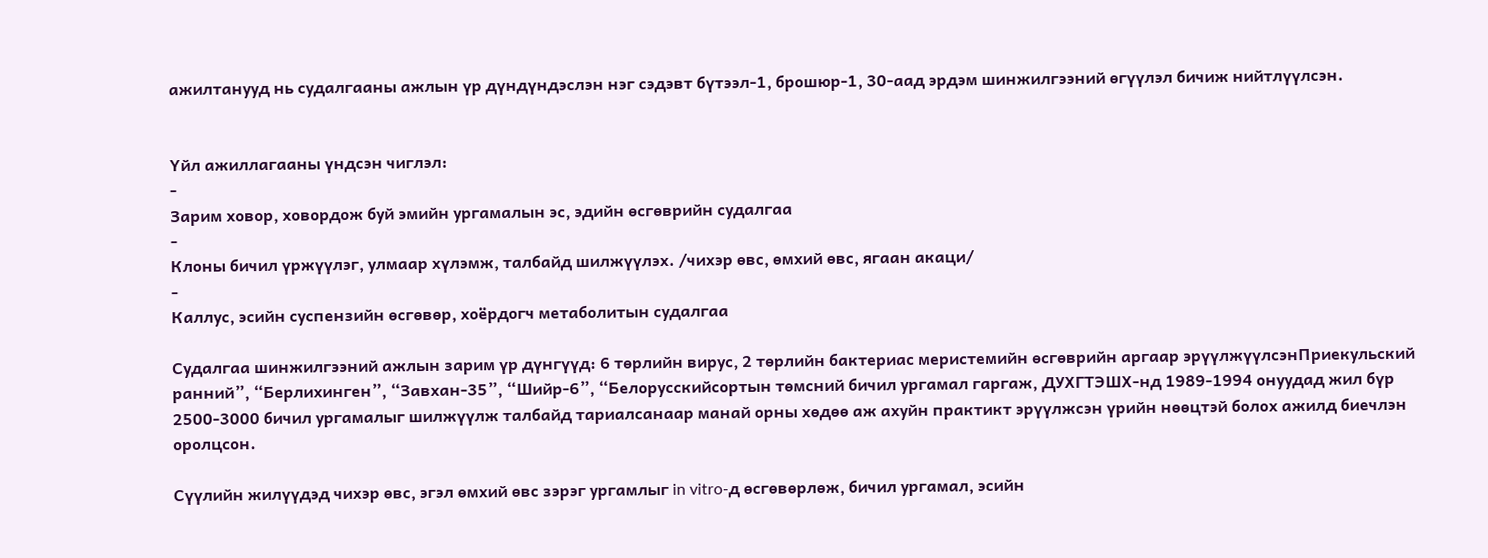ажилтанууд нь судалгааны ажлын үр дүндүндэслэн нэг сэдэвт бүтээл-1, брошюр-1, 30-аад эрдэм шинжилгээний өгүүлэл бичиж нийтлүүлсэн.


Үйл ажиллагааны үндсэн чиглэл:
-
Зарим ховор, ховордож буй эмийн ургамалын эс, эдийн өсгөврийн судалгаа
-
Клоны бичил үржүүлэг, улмаар хүлэмж, талбайд шилжүүлэх. /чихэр өвс, өмхий өвс, ягаан акаци/
-
Каллус, эсийн суспензийн өсгөвөр, хоёрдогч метаболитын судалгаа

Судалгаа шинжилгээний ажлын зарим үр дүнгүүд: 6 төрлийн вирус, 2 төрлийн бактериас меристемийн өсгөврийн аргаар эрүүлжүүлсэнПриекульский ранний”, “Берлихинген”, “Завхан-35”, “Шийр-6”, “Белорусскийсортын төмсний бичил ургамал гаргаж, ДУХГТЭШХ-нд 1989-1994 онуудад жил бүр 2500-3000 бичил ургамалыг шилжүүлж талбайд тариалсанаар манай орны хөдөө аж ахуйн практикт эрүүлжсэн үрийн нөөцтэй болох ажилд биечлэн оролцсон.

Сүүлийн жилүүдэд чихэр өвс, эгэл өмхий өвс зэрэг ургамлыг in vitro-д өсгөвөрлөж, бичил ургамал, эсийн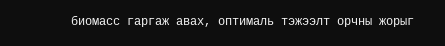биомасс гаргаж авах, оптималь тэжээлт орчны жорыг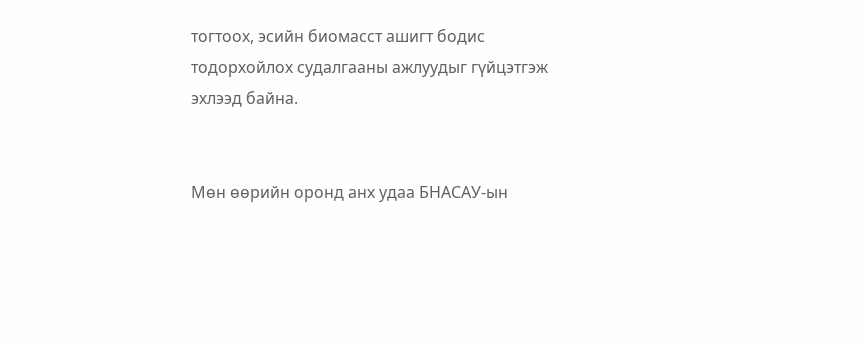тогтоох, эсийн биомасст ашигт бодис тодорхойлох судалгааны ажлуудыг гүйцэтгэж эхлээд байна.


Мөн өөрийн оронд анх удаа БНАСАУ-ын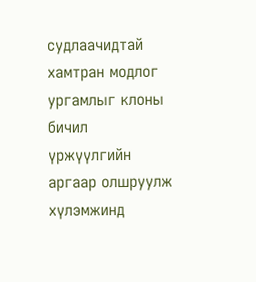судлаачидтай хамтран модлог ургамлыг клоны бичил үржүүлгийн аргаар олшруулж хүлэмжинд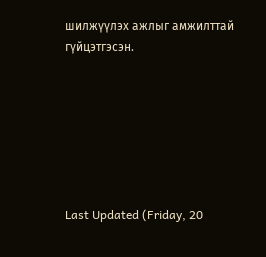шилжүүлэх ажлыг амжилттай гүйцэтгэсэн.







Last Updated (Friday, 20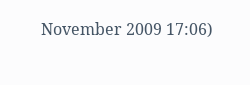November 2009 17:06)